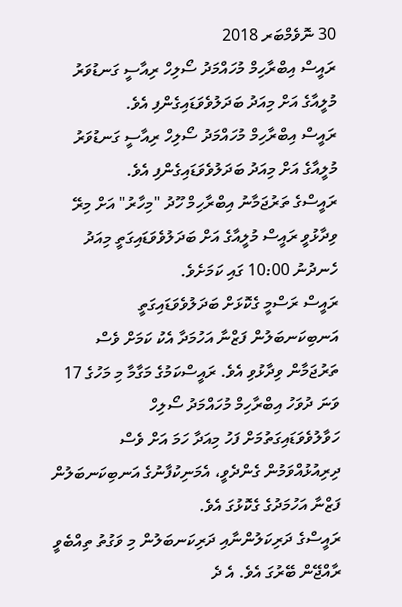30 ނޮވެމްބަރ 2018
ރައީސް އިބްރާހިމް މުހައްމަދު ސޯލިހް ރިއާސީ ގަނޑުވަރު މުލީއާގެ އަށް މިއަދު ބަދަލުވެވަޑައިގެންފި އެވެ.
ރައީސް އިބްރާހިމް މުހައްމަދު ސޯލިހް ރިއާސީ ގަނޑުވަރު މުލީއާގެ އަށް މިއަދު ބަދަލުވެވަޑައިގެންފި އެވެ.
ރައީސްގެ ތަރުޖަމާނު އިބްރާހިމް ހޫދު "މިހާރު" އަށް މިރޭ ވިދާޅުވީ ރައީސް މުލީއާގެ އަށް ބަދަލުވެވަޑައިގަތީ މިއަދު ހެނދުނު 10:00 ގައި ކަމަށެވެ.
ރައީސް ރަސްމީ ގެކޮޅަށް ބަދަލުވެވަޑައިގަތީ އަނބިކަނބަލުން ފަޒްނާ އަހުމަދާ އެކު ކަމަށް ވެސް ތަރުޖަމާން ވިދާޅުވި އެވެ. ރައީސްކަމުގެ މަގާމާ މި މަހުގެ 17 ވަނަ ދުވަހު އިބްރާހިމް މުހައްމަދު ސޯލިހް ހަވާލުވެވަޑައިގަތުމަށް ފަހު މިއަދާ ހަމަ އަށް ވެސް ދިރިއުޅުއްވަމުން ގެންދެވީ، އެމަނިކުފާނުގެ އަނބިކަނބަލުން ފަޒްނާ އަހުމަދުގެ ގެކޮޅުގަ އެވެ.
ރައީސްގެ ދަރިކަލުންނާއި ދަރިކަނބަލުން މި ވަގުތު ތިއްބެވީ ރާއްޖޭން ބޭރުގަ އެވެ. އެ ދެ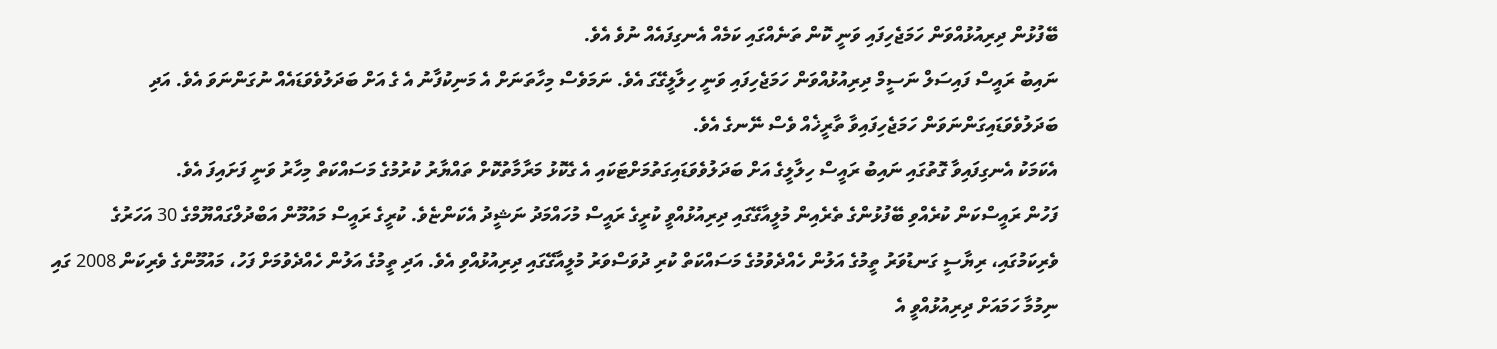ބޭފުޅުން ދިރިއުޅުއްވަން ހަމަޖެހިފައި ވަނީ ކޮން ތަނެއްގައި ކަމެއް އެނގިފައެއް ނުވެ އެވެ.
ނައިބު ރައީސް ފައިސަލް ނަސީމް ދިރިއުޅުއްވަން ހަމަޖެހިފައި ވަނީ ހިލާލީގޭގަ އެވެ. ނަމަވެސް މިހާތަނަށް އެ މަނިކުފާނު އެ ގެ އަށް ބަދަލުވެވަޑައެއް ނުގަންނަވަ އެވެ. އަދި ބަދަލުވެވަޑައިގަންނަވަން ހަމަޖެހިފައިވާ ތާރީޚެއް ވެސް ނޭނގެ އެވެ.
އެކަމަކު އެނގިފައިވާ ގޮތުގައި ނައިބު ރައީސް ހިލާލީގެ އަށް ބަދަލުވެވަޑައިގަތުމަށްޓަކައި އެ ގެކޮޅު މަރާމާތުކޮށް ތައްޔާރު ކުރުމުގެ މަސައްކަތް މިހާރު ވަނީ ފަށައިފަ އެވެ.
ފަހުން ރައީސްކަން ކުރެއްވި ބޭފުޅުންގެ ތެރެއިން މުލީއާގޭގައި ދިރިއުޅުއްވީ ކުރީގެ ރައީސް މުހައްމަދު ނަޝީދު އެކަންޏެވެ. ކުރީގެ ރައީސް މައުމޫން އަބްދުލްގައްޔޫމްގެ 30 އަހަރުގެ ވެރިކަމުގައި، ރިޔާސީ ގަނޑުވަރު ތީމުގެ އަލުން ހެއްދެވުމުގެ މަސައްކަތް ކުރި ދުވަސްވަރު މުލީއާގޭގައި ދިރިއުޅުއްވި އެވެ. އަދި ތީމުގެ އަލުން ހެއްދެވުމަށް ފަހު، މައުމޫންގެ ވެރިކަން 2008 ގައި ނިމުމާ ހަމައަށް ދިރިއުޅުއްވީ އެ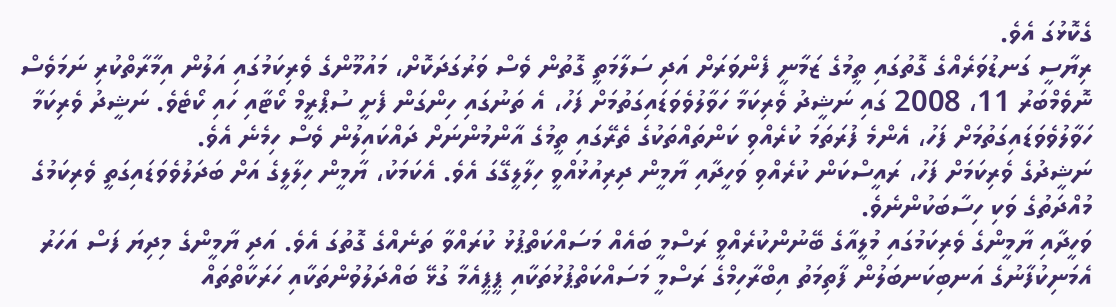ގެކޮޅުގަ އެވެ.
ރިޔާސީ ގަނޑުވަރެއްގެ ގޮތުގައި ތީމުގެ ޒަމާނީ ފެންވަރަށް އަދި ސަލާމަތީ ގޮތުން ވެސް ވަރުގަދަކޮށް، މައުމޫންގެ ވެރިކަމުގައި އަލުން އިމާރާތްކުރި ނަމަވެސް ނޮވެމްބަރު 11، 2008 ގައި ނަޝީދު ވެރިކަމާ ހަވާލުވެވަޑައިގަތުމަށް ފަހު، އެ ތަނުގައި ހިންގަން ފެށީ ސުޕްރީމް ކޯޓާއި ހައި ކޯޓެވެ. ނަޝީދު ވެރިކަމާ ހަވާލުވެވަޑައިގަތުމަށް ފަހު، އެންމެ ފުރަތަމަ ކުރެއްވި ކަންތައްތަކުގެ ތެރޭގައި ތީމުގެ އާންމުންނަށް ދައްކައިލުން ވެސް ހިމެނެ އެވެ.
ނަޝީދުގެ ވެރިކަމަށް ފަހު، ރައީސްކަން ކުރެއްވި ވަހީދާއި ޔާމީން ދިރިއުޅުއްވީ ހިލާލީގޭގަ އެވެ. އެކަމަކު، ޔާމީން ހިލާލީގެ އަށް ބަދަލުވެވަޑައިގަތީ ވެރިކަމުގެ މުއްދަތުގެ ވަކި ހިސާބަކުންނެވެ.
ވަހީދާއި ޔާމީންގެ ވެރިކަމުގައި މުލީއާގެ ބޭނުންކުރެއްވީ ރަސްމީ ބައެއް މަސައްކަތްޕުޅު ކުރައްވާ ތަނެއްގެ ގޮތުގަ އެވެ. އަދި ޔާމީންގެ މިދިޔަ ފަސް އަހަރު އެމަނިކުފާނުގެ އަނބިކަނބަލުން ފާތިމަތު އިބްރާހިމްގެ ރަސްމީ މަސައްކަތްޕުޅުތަކާއި ޕީޕީއެމާ ގުޅޭ ބައްދަލުވުންތަކާއި ހަރަކާތްތައް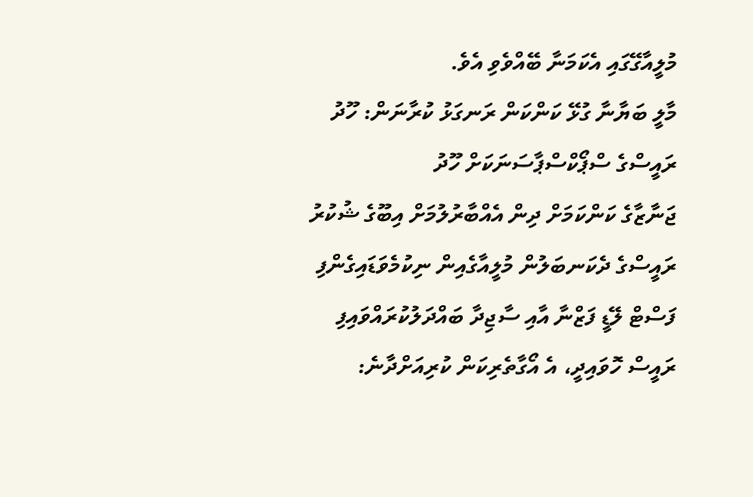މުލީއާގޭގައި އެކަމަނާ ބޭއްވެވި އެވެ.
މާލީ ބަޔާނާ ގުޅޭ ކަންކަން ރަނގަޅު ކުރާނަން: ހޫދު
ރައީސްގެ ސްޕޯކްސްޕާސަނަކަށް ހޫދު
ޖަނާޒާގެ ކަންކަމަށް ދިން އެއްބާރުލުމަށް އިބޫގެ ޝުކުރު
ރައީސްގެ ދެކަނބަލުން މުލީއާގެއިން ނިކުމެވަޑައިގެންފި
ފަސްޓް ލޭޑީ ފަޒްނާ އާއި ސާޖިދާ ބައްދަލުކުރައްވައިފި
ރައީސް ހޮވައިދީ، އެ އޯގާތެރިކަން ކުރިއަށްދާނެ: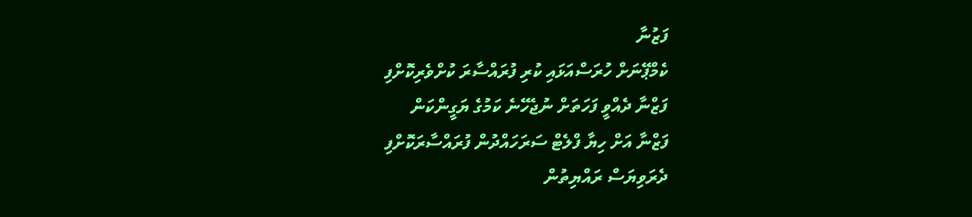ފަޒުނާ
ކެމްޕޭނަށް ހުރަސްއަޅައި ކުރި ފުރައްސާރަ ކުށްވެރިކޮށްފި
ފަޒްނާ ދެއްވީ ފަހަތަށް ނުޖެހޭނެ ކަމުގެ ޔަގީންކަން
ފަޒްނާ އަށް ހިޔާ ފްލެޓް ސަރަހައްދުން ފުރައްސާރަކޮށްފި
ދެރަވިޔަސް ރައްޔިތުން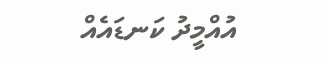އުއްމީދު ކަނޑައެއް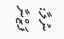ނުލާ: ފަޒްނާ